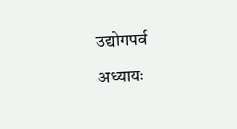उद्योगपर्व

अध्यायः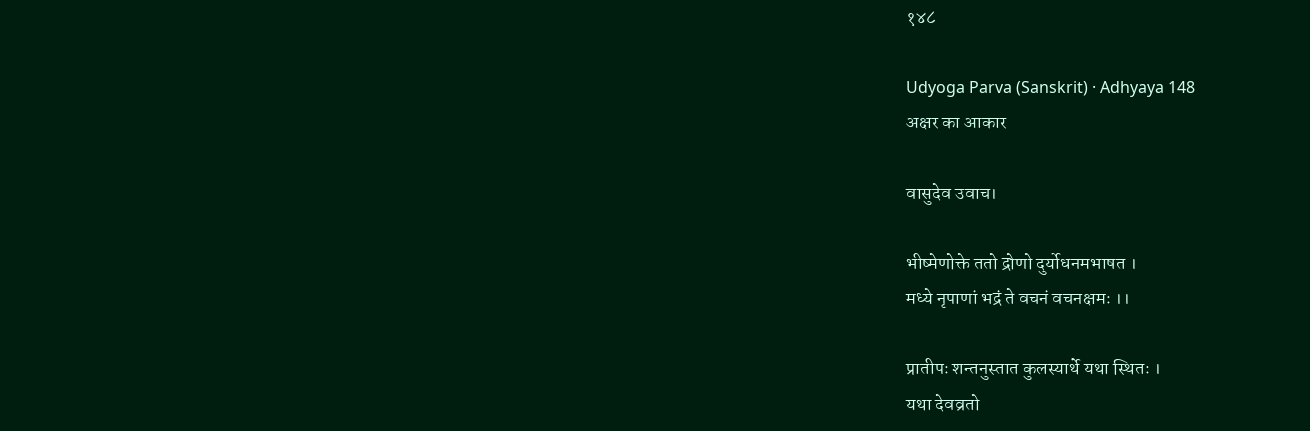१४८

Udyoga Parva (Sanskrit) · Adhyaya 148
अक्षर का आकार

वासुदेव उवाच।

भीष्मेणोक्ते ततो द्रोणो दुर्योधनमभाषत ।
मध्ये नृपाणां भद्रं ते वचनं वचनक्षमः ।।

प्रातीपः शन्तनुस्तात कुलस्यार्थे यथा स्थितः ।
यथा देवव्रतो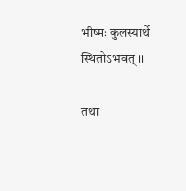भीष्मः कुलस्यार्थे स्थितोऽभवत् ।।

तथा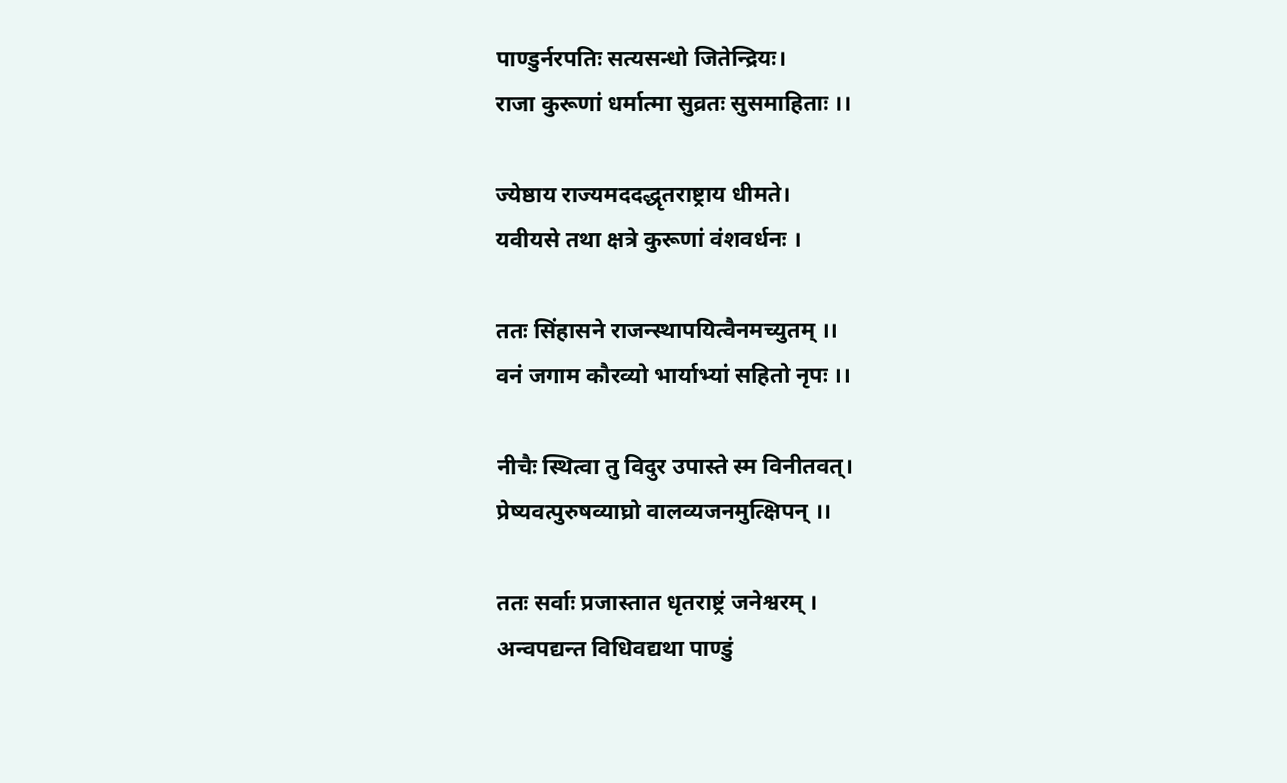पाण्डुर्नरपतिः सत्यसन्धो जितेन्द्रियः।
राजा कुरूणां धर्मात्मा सुव्रतः सुसमाहिताः ।।

ज्येष्ठाय राज्यमददद्धृतराष्ट्राय धीमते।
यवीयसे तथा क्षत्रे कुरूणां वंशवर्धनः ।

ततः सिंहासने राजन्स्थापयित्वैनमच्युतम् ।।
वनं जगाम कौरव्यो भार्याभ्यां सहितो नृपः ।।

नीचैः स्थित्वा तु विदुर उपास्ते स्म विनीतवत्।
प्रेष्यवत्पुरुषव्याघ्रो वालव्यजनमुत्क्षिपन् ।।

ततः सर्वाः प्रजास्तात धृतराष्ट्रं जनेश्वरम् ।
अन्वपद्यन्त विधिवद्यथा पाण्डुं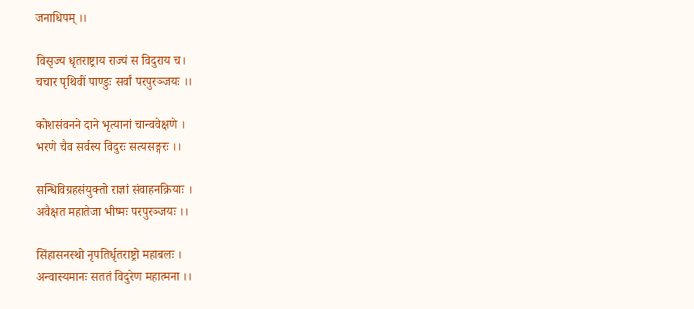जनाधिपम् ।।

विसृज्य धृतराष्ट्राय राज्यं स विदुराय च।
चचार पृथिवीं पाण्डुः सर्वां परपुरञ्जयः ।।

कोशसंवनने दाने भृत्यानां चान्ववेक्षणे ।
भरणे चैव सर्वस्य विदुरः सत्यसङ्गरः ।।

सन्धिविग्रहसंयुक्तो राज्ञां संवाहनक्रियाः ।
अवैक्षत महातेजा भीष्मः परपुरञ्जयः ।।

सिंहासनस्थो नृपतिर्धृतराष्ट्रो महाबलः ।
अन्वास्यमानः सततं विदुरेण महात्मना ।।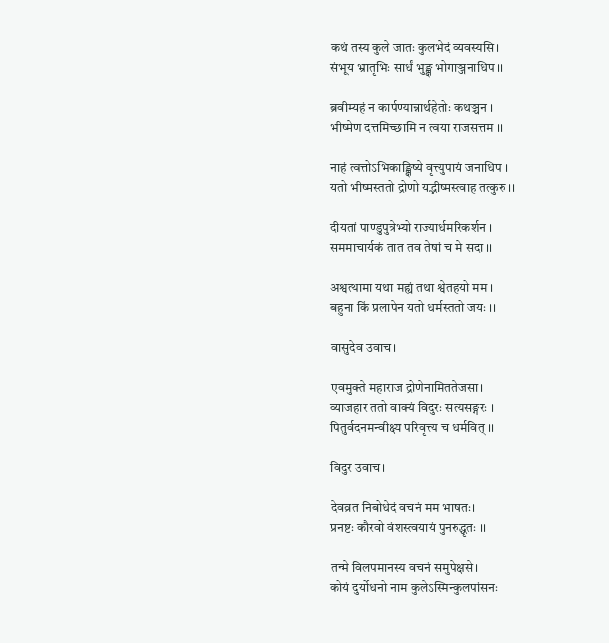कथं तस्य कुले जातः कुलभेदं व्यवस्यसि।
संभूय भ्रातृभिः सार्धं भुङ्क्ष भोगाञ्जनाधिप ।।

ब्रवीम्यहं न कार्पण्यान्नार्थहेतोः कथञ्चन ।
भीष्मेण दत्तमिच्छामि न त्वया राजसत्तम ।।

नाहं त्वत्तोऽभिकाङ्क्षिष्ये वृत्त्युपायं जनाधिप ।
यतो भीष्मस्ततो द्रोणो यद्भीष्मस्त्वाह तत्कुरु ।।

दीयतां पाण्डुपुत्रेभ्यो राज्यार्धमरिकर्शन ।
सममाचार्यकं तात तव तेषां च मे सदा ।।

अश्वत्थामा यथा मह्यं तथा श्वेतहयो मम ।
बहुना किं प्रलापेन यतो धर्मस्ततो जयः ।।

वासुदेव उवाच।

एवमुक्ते महाराज द्रोणेनामिततेजसा।
व्याजहार ततो वाक्यं विदुरः सत्यसङ्गरः ।
पितुर्वदनमन्वीक्ष्य परिवृत्त्य च धर्मवित् ।।

विदुर उवाच।

देवव्रत निबोधेदं वचनं मम भाषतः।
प्रनष्टः कौरवो वंशस्त्वयायं पुनरुद्धृतः ।।

तन्मे विलपमानस्य वचनं समुपेक्षसे।
कोयं दुर्योधनो नाम कुलेऽस्मिन्कुलपांसनः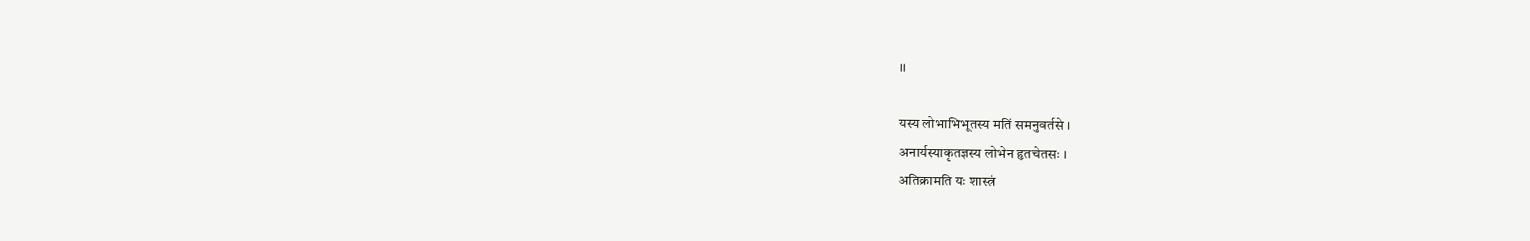।।

यस्य लोभाभिभूतस्य मतिं समनुवर्तसे ।
अनार्यस्याकृतज्ञस्य लोभेन हृतचेतसः ।
अतिक्रामति यः शास्त्रं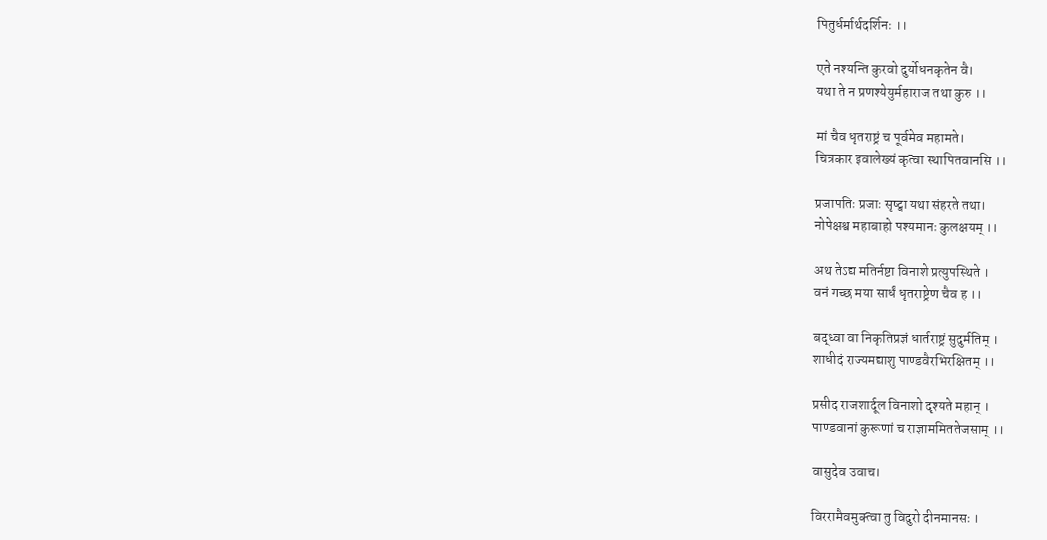पितुर्धर्मार्थदर्शिनः ।।

एते नश्यन्ति कुरवो दुर्योधनकृतेन वै।
यथा ते न प्रणश्येयुर्महाराज तथा कुरु ।।

मां चैव धृतराष्ट्रं च पूर्वमेव महामते।
चित्रकार इवालेख्यं कृत्वा स्थापितवानसि ।।

प्रजापतिः प्रजाः सृष्ट्वा यथा संहरते तथा।
नोपेक्षश्व महाबाहो पश्यमानः कुलक्षयम् ।।

अथ तेऽद्य मतिर्नष्टा विनाशे प्रत्युपस्थिते ।
वनं गच्छ मया सार्धं धृतराष्ट्रेण चैव ह ।।

बद्ध्वा वा निकृतिप्रज्ञं धार्तराष्ट्रं सुदुर्मतिम् ।
शाधीदं राज्यमद्याशु पाण्डवैरभिरक्षितम् ।।

प्रसीद राजशार्दूल विनाशो दृश्यते महान् ।
पाण्डवानां कुरूणां च राज्ञाममिततेजसाम् ।।

वासुदेव उवाच।

विररामैवमुक्त्वा तु विदुरो दीनमानसः ।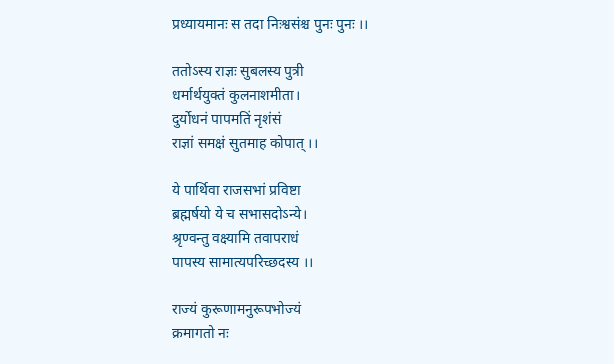प्रध्यायमानः स तदा निःश्वसंश्च पुनः पुनः ।।

ततोऽस्य राज्ञः सुबलस्य पुत्री
धर्मार्थयुक्तं कुलनाशमीता।
दुर्योधनं पापमतिं नृशंसं
राज्ञां समक्षं सुतमाह कोपात् ।।

ये पार्थिवा राजसभां प्रविष्टा
ब्रह्मर्षयो ये च सभासदोऽन्ये।
श्रृण्वन्तु वक्ष्यामि तवापराधं
पापस्य सामात्यपरिच्छदस्य ।।

राज्यं कुरूणामनुरूपभोज्यं
क्रमागतो नः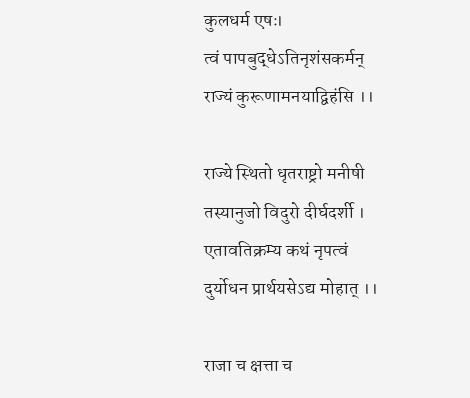कुलधर्म एषः।
त्वं पापबुद्धेऽतिनृशंसकर्मन्
राज्यं कुरूणामनयाद्विहंसि ।।

राज्ये स्थितो धृतराष्ट्रो मनीषी
तस्यानुजो विदुरो दीर्घदर्शी ।
एतावतिक्रम्य कथं नृपत्वं
दुर्योधन प्रार्थयसेऽद्य मोहात् ।।

राजा च क्षत्ता च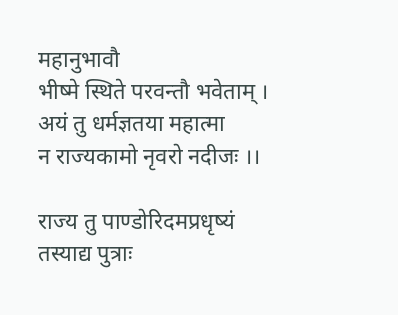महानुभावौ
भीष्मे स्थिते परवन्तौ भवेताम् ।
अयं तु धर्मज्ञतया महात्मा
न राज्यकामो नृवरो नदीजः ।।

राज्य तु पाण्डोरिदमप्रधृष्यं
तस्याद्य पुत्राः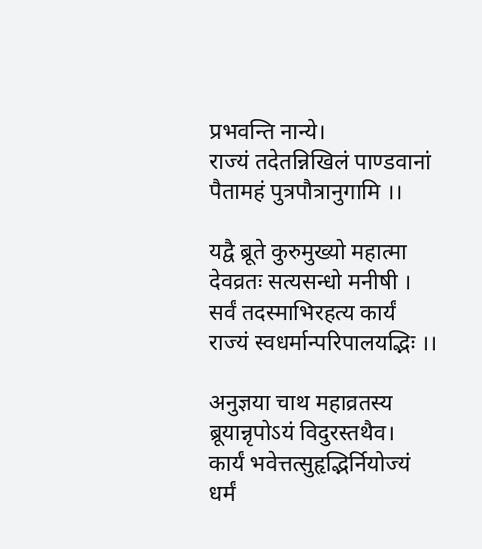प्रभवन्ति नान्ये।
राज्यं तदेतन्निखिलं पाण्डवानां
पैतामहं पुत्रपौत्रानुगामि ।।

यद्वै ब्रूते कुरुमुख्यो महात्मा
देवव्रतः सत्यसन्धो मनीषी ।
सर्वं तदस्माभिरहत्य कार्यं
राज्यं स्वधर्मान्परिपालयद्भिः ।।

अनुज्ञया चाथ महाव्रतस्य
ब्रूयान्नृपोऽयं विदुरस्तथैव।
कार्यं भवेत्तत्सुहृद्भिर्नियोज्यं
धर्मं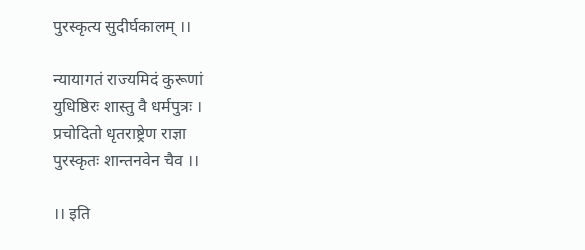पुरस्कृत्य सुदीर्घकालम् ।।

न्यायागतं राज्यमिदं कुरूणां
युधिष्ठिरः शास्तु वै धर्मपुत्रः ।
प्रचोदितो धृतराष्ट्रेण राज्ञा
पुरस्कृतः शान्तनवेन चैव ।।

।। इति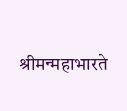श्रीमन्महाभारते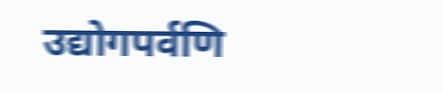उद्योगपर्वणि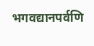भगवद्यानपर्वणि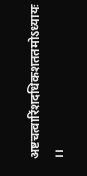अष्टचत्वारिंशदधिकशततमोऽध्यायः ।।